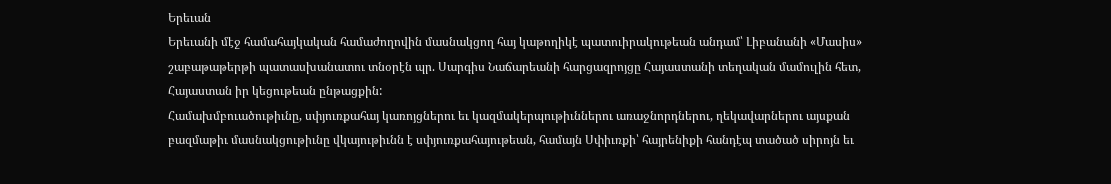Երեւան
Երեւանի մէջ համահայկական համաժողովին մասնակցող հայ կաթողիկէ պատուիրակութեան անդամ՝ Լիբանանի «Մասիս» շաբաթաթերթի պատասխանատու տնօրէն պր. Սարգիս Նաճարեանի հարցազրոյցը Հայաստանի տեղական մամուլին հետ, Հայաստան իր կեցութեան ընթացքին:
Համախմբուածութիւնը, սփյուռքահայ կառոյցներու եւ կազմակերպութիւններու առաջնորդներու, ղեկավարներու այսքան բազմաթիւ մասնակցութիւնը վկայութիւնն է սփյուռքահայութեան, համայն Սփիւռքի՝ հայրենիքի հանդէպ տածած սիրոյն եւ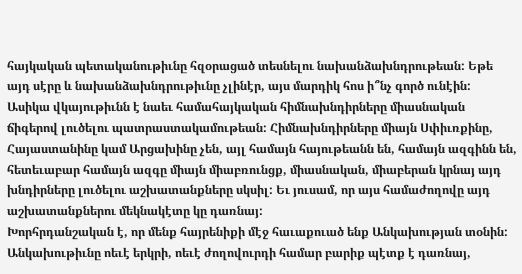հայկական պետականութիւնը հզօրացած տեսնելու նախանձախնդրութեան: Եթե այդ սէրը և նախանձախնդրութիւնը չլինէր, այս մարդիկ հոս ի՞նչ գործ ունէին:
Ասիկա վկայութիւնն է նաեւ համահայկական հիմնախնդիրները միասնական ճիգերով լուծելու պատրաստակամութեան: Հիմնախնդիրները միայն Սփիւռքինը, Հայաստանինը կամ Արցախինը չեն, այլ համայն հայութեանն են, համայն ազգինն են, հետեւաբար համայն ազգը միայն միաբռունցք, միասնական, միաբերան կրնայ այդ խնդիրները լուծելու աշխատանքները սկսիլ: Եւ յուսամ, որ այս համաժողովը այդ աշխատանքներու մեկնակէտը կը դառնայ:
Խորհրդանշական է, որ մենք հայրենիքի մէջ հաւաքուած ենք Անկախության տօնին: Անկախութիւնը ոեւէ երկրի, ոեւէ ժողովուրդի համար բարիք պէտք է դառնայ,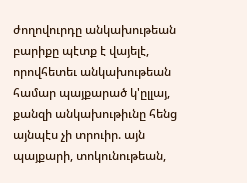ժողովուրդը անկախութեան բարիքը պէտք է վայելէ, որովհետեւ անկախութեան համար պայքարած կ'ըլլայ, քանզի անկախութիւնը հենց այնպէս չի տրուիր. այն պայքարի, տոկունութեան,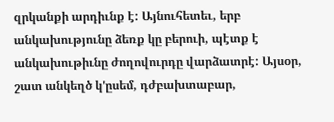զրկանքի արդիւնք է: Այնուհետեւ, երբ անկախությունը ձեռք կը բերուի, պէտք է անկախութիւնը ժողովուրդը վարձատրէ: Այսօր, շատ անկեղծ կ'ըսեմ, դժբախտաբար,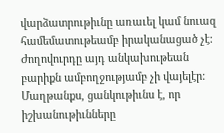վարձատրութիւնը առաւել կամ նուազ համեմատութեամբ իրականացած չէ: Ժողովուրդը այդ անկախութեան բարիքն ամբողջությամբ չի վայելէր: Մաղթանքս, ցանկութիւնս է, որ իշխանութիւնները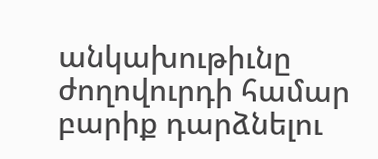անկախութիւնը ժողովուրդի համար բարիք դարձնելու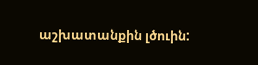աշխատանքին լծուին: